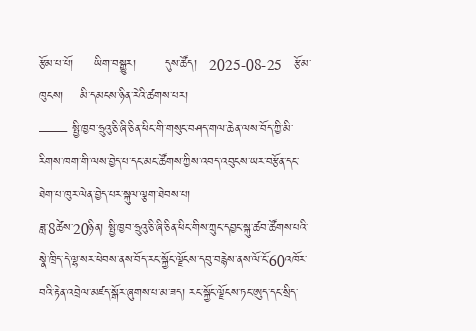རྩོམ་པ་པོ།     ཡིག་བསྒྱུར།       དུས་ཚོད།   2025-08-25   རྩོམ་ཁུངས།    མི་དམངས་ཉིན་རེའི་ཚགས་པར།
—— སྤྱི་ཁྱབ་ཧྲུའུ་ཅི་ཞི་ཅིན་ཕིང་གི་གསུང་བཤད་གལ་ཆེན་ལས་བོད་ཀྱི་མི་རིགས་ཁག་གི་ལས་བྱེད་པ་དང་མང་ཚོགས་ཀྱིས་འབད་འབུངས་ཡར་བརྩོན་དང་ཐེག་པ་ཁུར་ལེན་བྱེད་པར་སྐུལ་ལྕག་ཐེབས་པ།
ཟླ་8ཚེས་20ཉིན། སྤྱི་ཁྱབ་ཧྲུའུ་ཅི་ཞི་ཅིན་ཕིང་གིས་ཀྲུང་དབྱང་སྐུ་ཚབ་ཚོགས་པའི་སྣེ་ཁྲིད་དེ་ལྷ་སར་ཕེབས་ནས་བོད་རང་སྐྱོང་ལྗོངས་དབུ་བརྙེས་ནས་ལོ་ངོ་60འཁོར་བའི་རྟེན་འབྲེལ་མཛད་སྒོར་ཞུགས་པ་མ་ཟད། རང་སྐྱོང་ལྗོངས་ཏང་ཨུད་དང་སྲིད་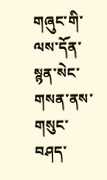གཞུང་གི་ལས་དོན་སྙན་སེང་གསན་ནས་གསུང་བཤད་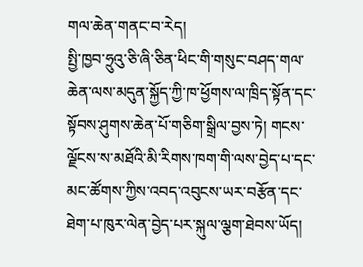གལ་ཆེན་གནང་བ་རེད།
སྤྱི་ཁྱབ་ཧྲུའུ་ཅི་ཞི་ཅིན་ཕིང་གི་གསུང་བཤད་གལ་ཆེན་ལས་མདུན་སྐྱོད་ཀྱི་ཁ་ཕྱོགས་ལ་ཁྲིད་སྟོན་དང་སྟོབས་ཤུགས་ཆེན་པོ་གཅིག་སྒྲིལ་བྱས་ཏེ། གངས་ལྗོངས་ས་མཐོའི་མི་རིགས་ཁག་གི་ལས་བྱེད་པ་དང་མང་ཚོགས་ཀྱིས་འབད་འབུངས་ཡར་བརྩོན་དང་ཐེག་པ་ཁུར་ལེན་བྱེད་པར་སྐུལ་ལྕག་ཐེབས་ཡོད།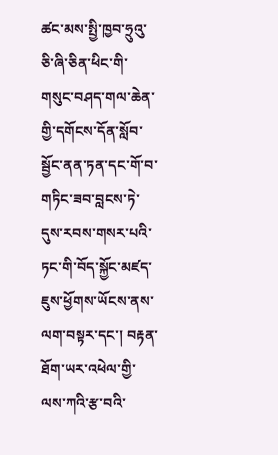ཚང་མས་སྤྱི་ཁྱབ་ཧྲུའུ་ཅི་ཞི་ཅིན་ཕིང་གི་གསུང་བཤད་གལ་ཆེན་གྱི་དགོངས་དོན་སློབ་སྦྱོང་ནན་ཏན་དང་གོ་བ་གཏིང་ཟབ་བླངས་ཏེ་དུས་རབས་གསར་པའི་ཏང་གི་བོད་སྐྱོང་མཛད་ཇུས་ཕྱོགས་ཡོངས་ནས་ལག་བསྟར་དང་། བརྟན་ཐོག་ཡར་འཕེལ་གྱི་ལས་ཀའི་རྩ་བའི་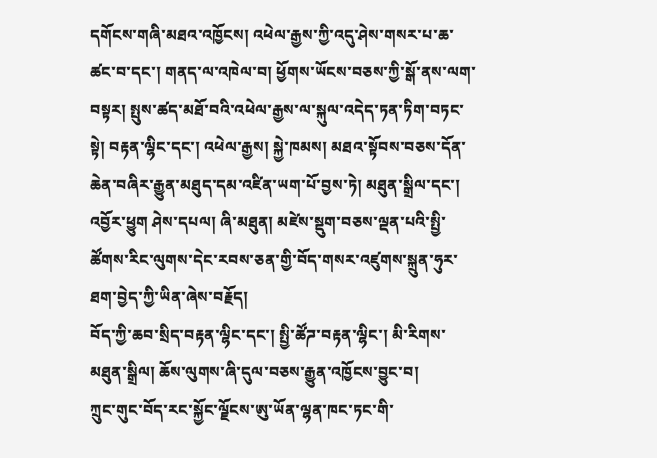དགོངས་གཞི་མཐའ་འཁྱོངས། འཕེལ་རྒྱས་ཀྱི་འདུ་ཤེས་གསར་པ་ཆ་ཚང་བ་དང་། གནད་ལ་འཁེལ་བ། ཕྱོགས་ཡོངས་བཅས་ཀྱི་སྒོ་ནས་ལག་བསྟར། སྤུས་ཚད་མཐོ་བའི་འཕེལ་རྒྱས་ལ་སྐུལ་འདེད་ཏན་ཏིག་བཏང་སྟེ། བརྟན་ལྷིང་དང་། འཕེལ་རྒྱས། སྐྱེ་ཁམས། མཐའ་སྟོབས་བཅས་དོན་ཆེན་བཞིར་རྒྱུན་མཐུད་དམ་འཛིན་ཡག་པོ་བྱས་ཏེ། མཐུན་སྒྲིལ་དང་། འབྱོར་ཕྱུག ཤེས་དཔལ། ཞི་མཐུན། མཛེས་སྡུག་བཅས་ལྡན་པའི་སྤྱི་ཚོགས་རིང་ལུགས་དེང་རབས་ཅན་གྱི་བོད་གསར་འཛུགས་སྐྲུན་ཧུར་ཐག་བྱེད་ཀྱི་ཡིན་ཞེས་བརྗོད།
བོད་ཀྱི་ཆབ་སྲིད་བརྟན་ལྷིང་དང་། སྤྱི་ཚོཌ་བརྟན་ལྷིང་། མི་རིགས་མཐུན་སྒྲིལ། ཆོས་ལུགས་ཞི་དུལ་བཅས་རྒྱུན་འཁྱོངས་བྱུང་བ།
ཀྲུང་གུང་བོད་རང་སྐྱོང་ལྗོངས་ཨུ་ཡོན་ལྷན་ཁང་ཏང་གི་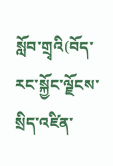སློབ་གྲྭའི(བོད་རང་སྐྱོང་ལྗོངས་སྲིད་འཛིན་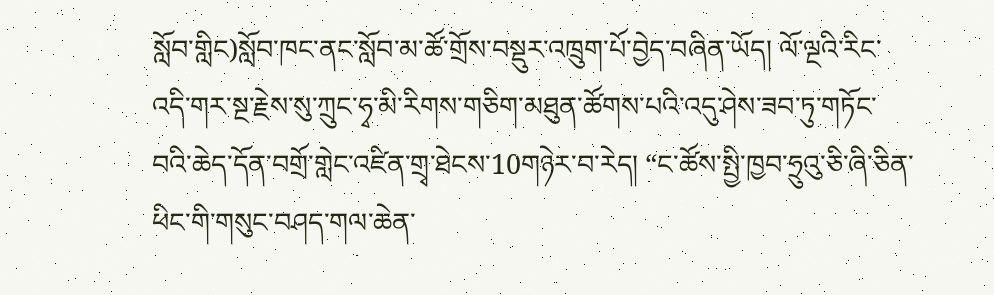སློབ་གླིང)སློབ་ཁང་ནང་སློབ་མ་ཚོ་གྲོས་བསྡུར་འཁྲུག་པོ་བྱེད་བཞིན་ཡོད། ལོ་ལྔའི་རིང་འདི་གར་སྔ་རྗེས་སུ་ཀྲུང་ཧྭ་མི་རིགས་གཅིག་མཐུན་ཚོགས་པའི་འདུ་ཤེས་ཟབ་ཏུ་གཏོང་བའི་ཆེད་དོན་བགྲོ་གླེང་འཛིན་གྲྭ་ཐེངས་10གཉེར་བ་རེད། “ང་ཚོས་སྤྱི་ཁྱབ་ཧྲུའུ་ཅི་ཞི་ཅིན་ཕིང་གི་གསུང་བཤད་གལ་ཆེན་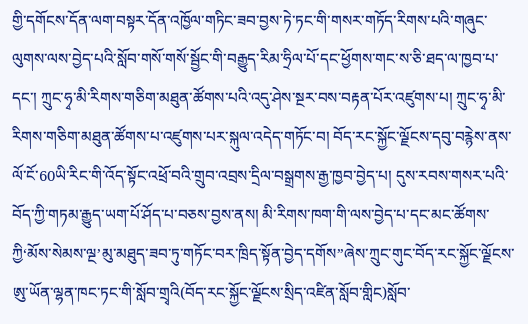གྱི་དགོངས་དོན་ལག་བསྟར་དོན་འཁྱོལ་གཏིང་ཟབ་བྱས་ཏེ་ཏང་གི་གསར་གཏོད་རིགས་པའི་གཞུང་ལུགས་ལས་བྱེད་པའི་སློབ་གསོ་གསོ་སྦྱོང་གི་བརྒྱུད་རིམ་ཧྲིལ་པོ་དང་ཕྱོགས་གང་ས་ཅི་ཐད་ལ་ཁྱབ་པ་དང་། ཀྲུང་ཧྭ་མི་རིགས་གཅིག་མཐུན་ཚོགས་པའི་འདུ་ཤེས་སྔར་བས་བརྟན་པོར་འཛུགས་པ། ཀྲུང་ཧྭ་མི་རིགས་གཅིག་མཐུན་ཚོགས་པ་འཛུགས་པར་སྐུལ་འདེད་གཏོང་བ། བོད་རང་སྐྱོང་ལྗོངས་དབུ་བརྙེས་ནས་ལོ་ངོ་60ཡི་རིང་གི་འོད་སྟོང་འཕྲོ་བའི་གྲུབ་འབྲས་དྲིལ་བསྒྲགས་རྒྱ་ཁྱབ་བྱེད་པ། དུས་རབས་གསར་པའི་བོད་ཀྱི་གཏམ་རྒྱུད་ཡག་པོ་ཤོད་པ་བཅས་བྱས་ནས། མི་རིགས་ཁག་གི་ལས་བྱེད་པ་དང་མང་ཚོགས་ཀྱི‘མོས་སེམས་ལྔ’མུ་མཐུད་ཟབ་ཏུ་གཏོང་བར་ཁྲིད་སྟོན་བྱེད་དགོས”ཞེས་ཀྲུང་གུང་བོད་རང་སྐྱོང་ལྗོངས་ཨུ་ཡོན་ལྷན་ཁང་ཏང་གི་སློབ་གྲྭའི(བོད་རང་སྐྱོང་ལྗོངས་སྲིད་འཛིན་སློབ་གླིང)སློབ་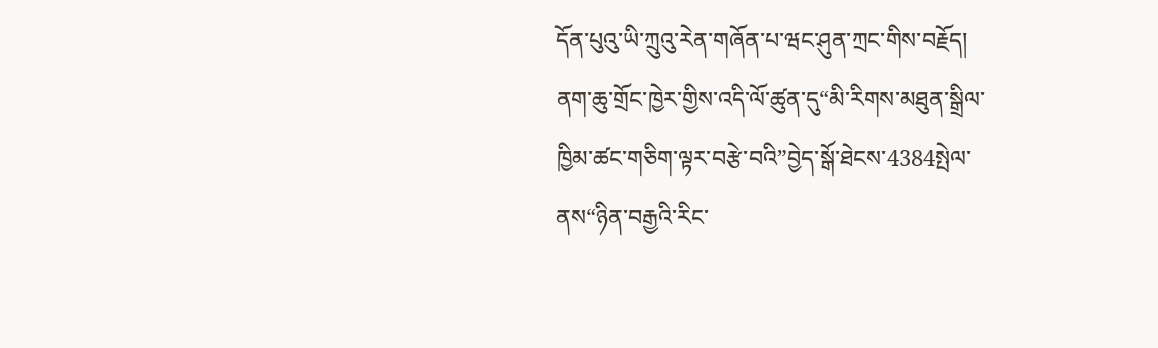དོན་པུའུ་ཡི་ཀྲུའུ་རེན་གཞོན་པ་ཝང་ཤུན་ཀྲང་གིས་བརྗོད།
ནག་ཆུ་གྲོང་ཁྱེར་གྱིས་འདི་ལོ་ཚུན་དུ“མི་རིགས་མཐུན་སྒྲིལ་ཁྱིམ་ཚང་གཅིག་ལྟར་བརྩེ་བའི”བྱེད་སྒོ་ཐེངས་4384སྤེལ་ནས“ཉིན་བརྒྱའི་རིང་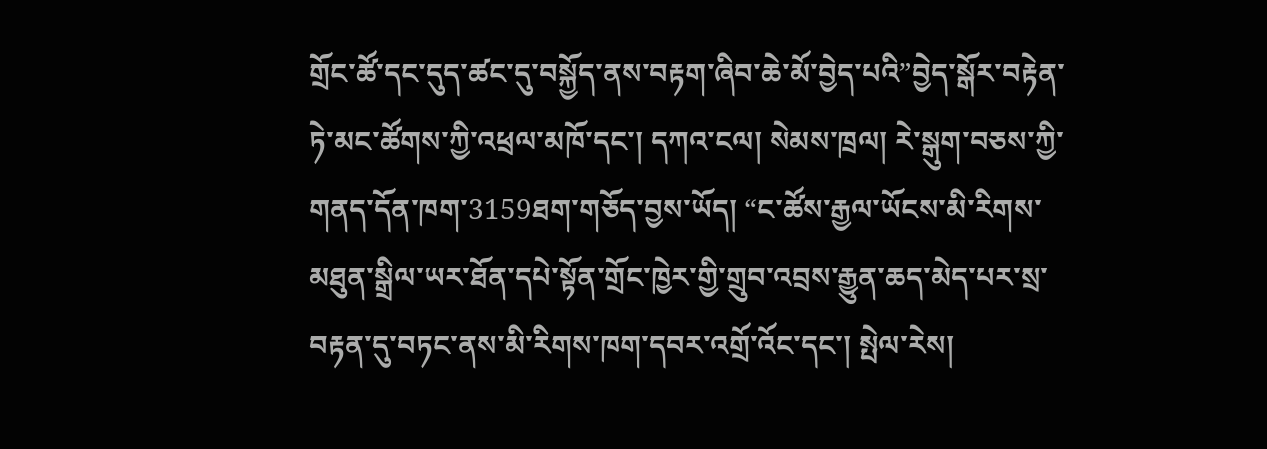གྲོང་ཚོ་དང་དུད་ཚང་དུ་བསྐྱོད་ནས་བརྟག་ཞིབ་ཆེ་མོ་བྱེད་པའི”བྱེད་སྒོར་བརྟེན་ཏེ་མང་ཚོགས་ཀྱི་འཕྲལ་མཁོ་དང་། དཀའ་ངལ། སེམས་ཁྲལ། རེ་སྒུག་བཅས་ཀྱི་གནད་དོན་ཁག་3159ཐག་གཅོད་བྱས་ཡོད། “ང་ཚོས་རྒྱལ་ཡོངས་མི་རིགས་མཐུན་སྒྲིལ་ཡར་ཐོན་དཔེ་སྟོན་གྲོང་ཁྱེར་གྱི་གྲུབ་འབྲས་རྒྱུན་ཆད་མེད་པར་སྲ་བརྟན་དུ་བཏང་ནས་མི་རིགས་ཁག་དབར་འགྲོ་འོང་དང་། སྤེལ་རེས།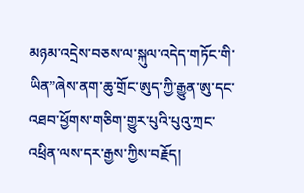མཉམ་འདྲེས་བཅས་ལ་སྐུལ་འདེད་གཏོང་གི་ཡིན”ཞེས་ནག་ཆུ་གྲོང་ཨུད་ཀྱི་རྒྱུན་ཨུ་དང་འཐབ་ཕྱོགས་གཅིག་གྱུར་པུའི་པུའུ་ཀྲང་འཕྲིན་ལས་དར་རྒྱས་ཀྱིས་བརྗོད།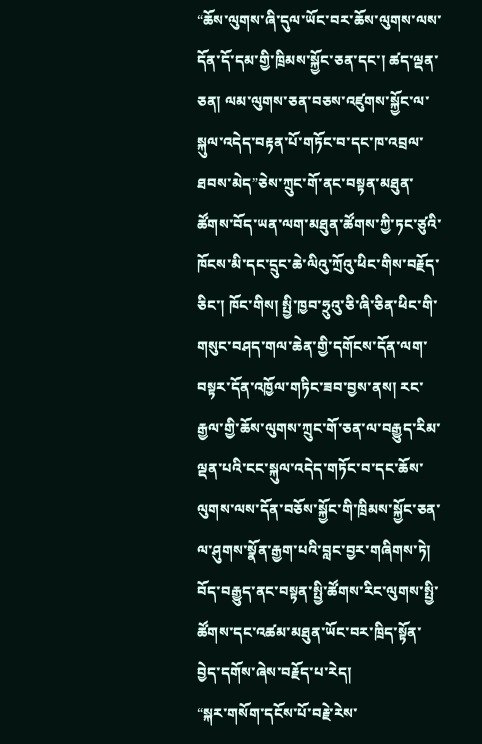“ཆོས་ལུགས་ཞི་དུལ་ཡོང་བར་ཆོས་ལུགས་ལས་དོན་དོ་དམ་གྱི་ཁྲིམས་སྐྱོང་ཅན་དང་། ཚད་ལྡན་ཅན། ལམ་ལུགས་ཅན་བཅས་འཛུགས་སྐྱོང་ལ་སྐུལ་འདེད་བརྟན་པོ་གཏོང་བ་དང་ཁ་འབྲལ་ཐབས་མེད”ཅེས་ཀྲུང་གོ་ནང་བསྟན་མཐུན་ཚོགས་བོད་ཡན་ལག་མཐུན་ཚོགས་ཀྱི་ཏང་ཙུའི་ཁོངས་མི་དང་དྲུང་ཆེ་ལིའུ་ཀྲོའུ་ཕིང་གིས་བརྗོད་ཅིང་། ཁོང་གིས། སྤྱི་ཁྱབ་ཧྲུའུ་ཅི་ཞི་ཅིན་ཕིང་གི་གསུང་བཤད་གལ་ཆེན་གྱི་དགོངས་དོན་ལག་བསྟར་དོན་འཁྱོལ་གཏིང་ཟབ་བྱས་ནས། རང་རྒྱལ་གྱི་ཆོས་ལུགས་ཀྲུང་གོ་ཅན་ལ་བརྒྱུད་རིམ་ལྡན་པའི་ངང་སྐུལ་འདེད་གཏོང་བ་དང་ཆོས་ལུགས་ལས་དོན་བཅོས་སྐྱོང་གི་ཁྲིམས་སྐྱོང་ཅན་ལ་ཤུགས་སྣོན་རྒྱག་པའི་བླང་བྱར་གཞིགས་ཏེ། བོད་བརྒྱུད་ནང་བསྟན་སྤྱི་ཚོགས་རིང་ལུགས་སྤྱི་ཚོགས་དང་འཚམ་མཐུན་ཡོང་བར་ཁྲིད་སྟོན་བྱེད་དགོས་ཞེས་བརྗོད་པ་རེད།
“སྐར་གསོག་དངོས་པོ་བརྗེ་རེས་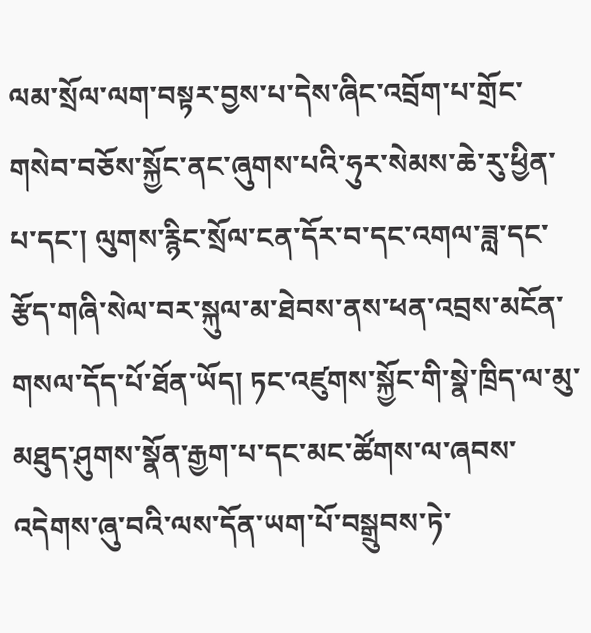ལམ་སྲོལ་ལག་བསྟར་བྱས་པ་དེས་ཞིང་འབྲོག་པ་གྲོང་གསེབ་བཅོས་སྐྱོང་ནང་ཞུགས་པའི་ཧུར་སེམས་ཆེ་རུ་ཕྱིན་པ་དང་། ལུགས་རྙིང་སྲོལ་ངན་དོར་བ་དང་འགལ་ཟླ་དང་རྩོད་གཞི་སེལ་བར་སྐུལ་མ་ཐེབས་ནས་ཕན་འབྲས་མངོན་གསལ་དོད་པོ་ཐོན་ཡོད། ཏང་འཛུགས་སྐྱོང་གི་སྣེ་ཁྲིད་ལ་མུ་མཐུད་ཤུགས་སྣོན་རྒྱག་པ་དང་མང་ཚོགས་ལ་ཞབས་འདེགས་ཞུ་བའི་ལས་དོན་ཡག་པོ་བསྒྲུབས་ཏེ་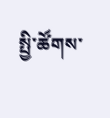སྤྱི་ཚོགས་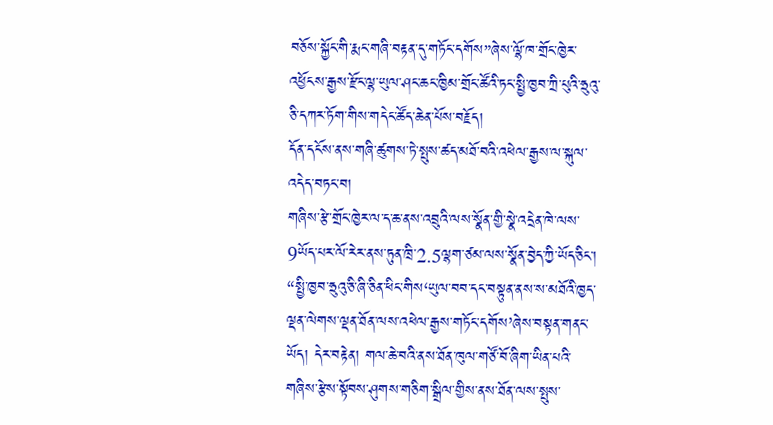བཅོས་སྐྱོང་གི་རྨང་གཞི་བརྟན་དུ་གཏོང་དགོས”ཞེས་ལྷོ་ཁ་གྲོང་ཁྱེར་འཕྱོངས་རྒྱས་རྫོང་ལྷ་ཡུལ་ཤང་ཆང་ཁྱིམ་གྲོང་ཚོའི་ཏང་སྤྱི་ཁྱབ་ཀྲི་པུའི་ཧྲུའུ་ཅི་དཀར་ཏོག་གིས་གདེང་ཚོད་ཆེན་པོས་བརྗོད།
དོན་དངོས་ནས་གཞི་ཚུགས་ཏེ་སྤུས་ཚད་མཐོ་བའི་འཕེལ་རྒྱས་ལ་སྐུལ་འདེད་བཏང་བ།
གཞིས་རྩེ་གྲོང་ཁྱེར་ལ་ད་ཆ་ནས་འབྲུའི་ལས་སྣོན་གྱི་སྣེ་འདྲེན་ཁེ་ལས་9ཡོད་པར་ལོ་རེར་ནས་ཏུན་ཁྲི་2.5ལྷག་ཙམ་ལས་སྣོན་བྱེད་ཀྱི་ཡོད་ཅིང་།
“སྤྱི་ཁྱབ་ཧྲུའུ་ཅི་ཞི་ཅིན་ཕིང་གིས‘ཡུལ་བབ་དང་བསྟུན་ནས་ས་མཐོའི་ཁྱད་ལྡན་ལེགས་ལྡན་ཐོན་ལས་འཕེལ་རྒྱས་གཏོང་དགོས’ཞེས་བསྟན་གནང་ཡོད། དེར་བརྟེན། གལ་ཆེ་བའི་ནས་ཐོན་ཁུལ་གཙོ་བོ་ཞིག་ཡིན་པའི་གཞིས་རྩེས་སྟོབས་ཤུགས་གཅིག་སྒྲིལ་གྱིས་ནས་ཐོན་ལས་སྤུས་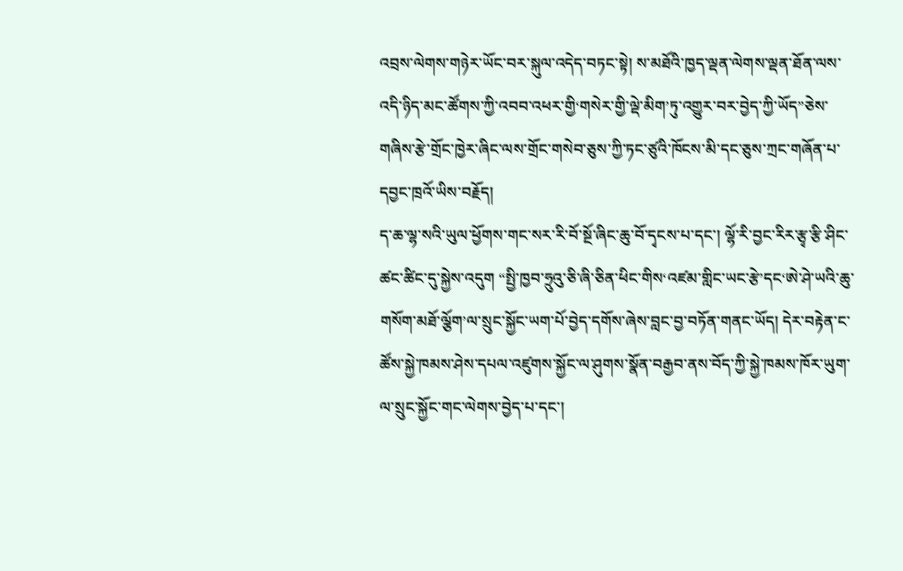འབྲས་ལེགས་གཉེར་ཡོང་བར་སྐུལ་འདེད་བཏང་སྟེ། ས་མཐོའི་ཁྱད་ལྡན་ལེགས་ལྡན་ཐོན་ལས་འདི་ཉིད་མང་ཚོགས་ཀྱི་འབབ་འཕར་གྱི‘གསེར་གྱི་ལྡེ་མིག’ཏུ་འགྱུར་བར་བྱེད་ཀྱི་ཡོད”ཅེས་གཞིས་རྩེ་གྲོང་ཁྱེར་ཞིང་ལས་གྲོང་གསེབ་ཅུས་ཀྱི་ཏང་ཙུའི་ཁོངས་མི་དང་ཅུས་ཀྲང་གཞོན་པ་དབྱང་ཁྲའོ་ཡིས་བརྗོད།
ད་ཆ་ལྷ་སའི་ཡུལ་ཕྱོགས་གང་སར་རི་བོ་སྔོ་ཞིང་ཆུ་བོ་དྭངས་པ་དང་། ལྷོ་རི་བྱང་རིར་རྩྭ་རྩི་ཤིང་ཚང་ཚིང་དུ་སྐྱེས་འདུག “སྤྱི་ཁྱབ་ཧྲུའུ་ཅི་ཞི་ཅིན་ཕིང་གིས‘འཛམ་གླིང་ཡང་རྩེ’དང‘ཨེ་ཤེ་ཡའི་ཆུ་གསོག་མཐོ་ལྕོག’ལ་སྲུང་སྐྱོང་ཡག་པོ་བྱེད་དགོས་ཞེས་བླང་བྱ་བཏོན་གནང་ཡོད། དེར་བརྟེན་ང་ཚོས་སྐྱེ་ཁམས་ཤེས་དཔལ་འཛུགས་སྐྱོང་ལ་ཤུགས་སྣོན་བརྒྱབ་ནས་བོད་ཀྱི་སྐྱེ་ཁམས་ཁོར་ཡུག་ལ་སྲུང་སྐྱོང་གང་ལེགས་བྱེད་པ་དང་།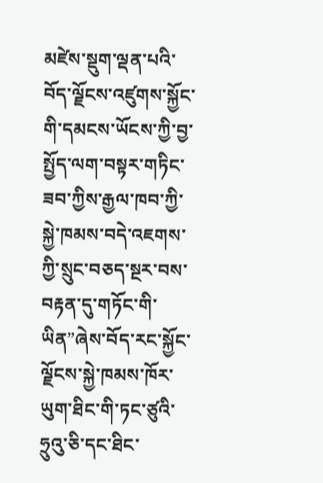མཛེས་སྡུག་ལྡན་པའི་བོད་ལྗོངས་འཛུགས་སྐྱོང་གི་དམངས་ཡོངས་ཀྱི་བྱ་སྤྱོད་ལག་བསྟར་གཏིང་ཟབ་ཀྱིས་རྒྱལ་ཁབ་ཀྱི་སྐྱེ་ཁམས་བདེ་འཇགས་ཀྱི་སྲུང་བཅད་སྔར་བས་བརྟན་དུ་གཏོང་གི་ཡིན”ཞེས་བོད་རང་སྐྱོང་ལྗོངས་སྐྱེ་ཁམས་ཁོར་ཡུག་ཐིང་གི་ཏང་ཙུའི་ཧྲུའུ་ཅི་དང་ཐིང་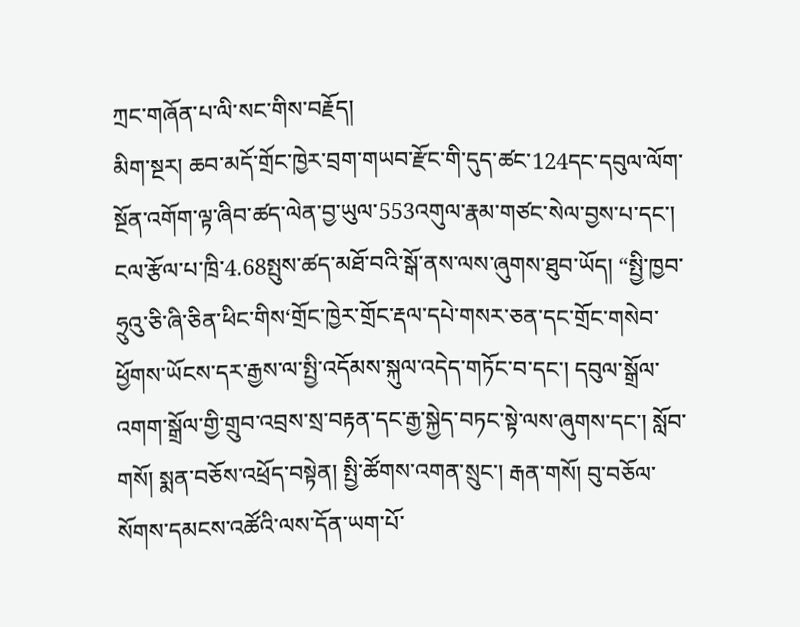ཀྲང་གཞོན་པ་ལི་སང་གིས་བརྗོད།
མིག་སྔར། ཆབ་མདོ་གྲོང་ཁྱེར་བྲག་གཡབ་རྫོང་གི་དུད་ཚང་124དང་དབུལ་ལོག་སྔོན་འགོག་ལྟ་ཞིབ་ཚད་ལེན་བྱ་ཡུལ་553འགུལ་རྣམ་གཙང་སེལ་བྱས་པ་དང་། ངལ་རྩོལ་པ་ཁྲི་4.68སྤུས་ཚད་མཐོ་བའི་སྒོ་ནས་ལས་ཞུགས་ཐུབ་ཡོད། “སྤྱི་ཁྱབ་ཧྲུའུ་ཅི་ཞི་ཅིན་ཕིང་གིས‘གྲོང་ཁྱེར་གྲོང་རྡལ་དཔེ་གསར་ཅན་དང་གྲོང་གསེབ་ཕྱོགས་ཡོངས་དར་རྒྱས་ལ་སྤྱི་འདོམས་སྐུལ་འདེད་གཏོང་བ་དང་། དབུལ་སྒྲོལ་འགག་སྒྲོལ་གྱི་གྲུབ་འབྲས་སྲ་བརྟན་དང་རྒྱ་སྐྱེད་བཏང་སྟེ་ལས་ཞུགས་དང་། སློབ་གསོ། སྨན་བཅོས་འཕྲོད་བསྟེན། སྤྱི་ཚོགས་འགན་སྲུང་། རྒན་གསོ། བུ་བཅོལ་སོགས་དམངས་འཚོའི་ལས་དོན་ཡག་པོ་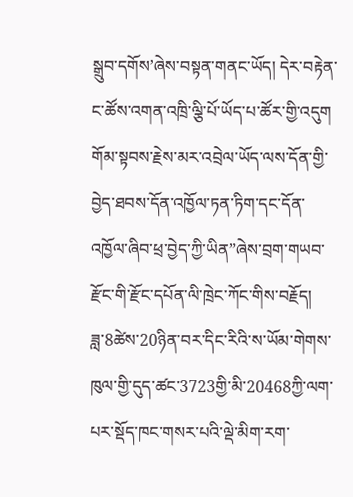སྒྲུབ་དགོས’ཞེས་བསྟན་གནང་ཡོད། དེར་བརྟེན་ང་ཚོས་འགན་འཁྲི་ལྕི་པོ་ཡོད་པ་ཚོར་གྱི་འདུག གོམ་སྟབས་རྗེས་མར་འབྲེལ་ཡོད་ལས་དོན་གྱི་བྱེད་ཐབས་དོན་འཁྱོལ་ཏན་ཏིག་དང་དོན་འཁྱོལ་ཞིབ་ཕྲ་བྱེད་ཀྱི་ཡིན”ཞེས་བྲག་གཡབ་རྫོང་གི་རྫོང་དཔོན་ལི་ཁྲེང་ཀོང་གིས་བརྗོད།
ཟླ་8ཚེས་20ཉིན་བར་དིང་རིའི་ས་ཡོམ་གེགས་ཁུལ་གྱི་དུད་ཚང་3723གྱི་མི་20468ཀྱི་ལག་པར་སྡོད་ཁང་གསར་པའི་ལྡེ་མིག་རག་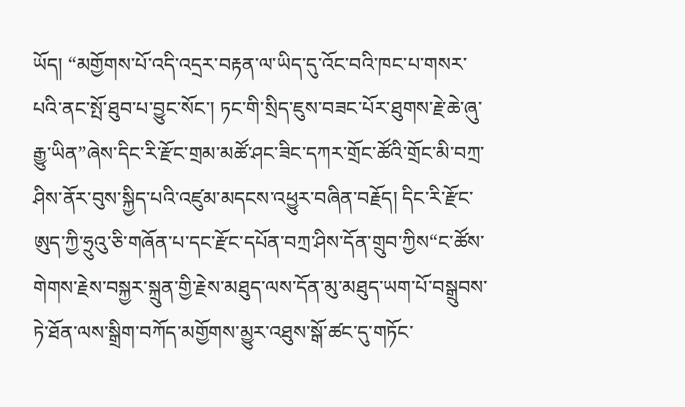ཡོད། “མགྱོགས་པོ་འདི་འདྲར་བརྟན་ལ་ཡིད་དུ་འོང་བའི་ཁང་པ་གསར་པའི་ནང་སྤོ་ཐུབ་པ་བྱུང་སོང་། ཏང་གི་སྲིད་ཇུས་བཟང་པོར་ཐུགས་རྗེ་ཆེ་ཞུ་རྒྱུ་ཡིན”ཞེས་དིང་རི་རྫོང་གྲམ་མཚོ་ཤང་ཟིང་དཀར་གྲོང་ཚོའི་གྲོང་མི་བཀྲ་ཤིས་ནོར་བུས་སྐྱིད་པའི་འཛུམ་མདངས་འཕྱུར་བཞིན་བརྗོད། དིང་རི་རྫོང་ཨུད་ཀྱི་ཧྲུའུ་ཅི་གཞོན་པ་དང་རྫོང་དཔོན་བཀྲ་ཤིས་དོན་གྲུབ་ཀྱིས“ང་ཚོས་གེགས་རྗེས་བསྐྱར་སྐྲུན་གྱི་རྗེས་མཐུད་ལས་དོན་མུ་མཐུད་ཡག་པོ་བསྒྲུབས་ཏེ་ཐོན་ལས་སྒྲིག་བཀོད་མགྱོགས་མྱུར་འཐུས་སྒོ་ཚང་དུ་གཏོང་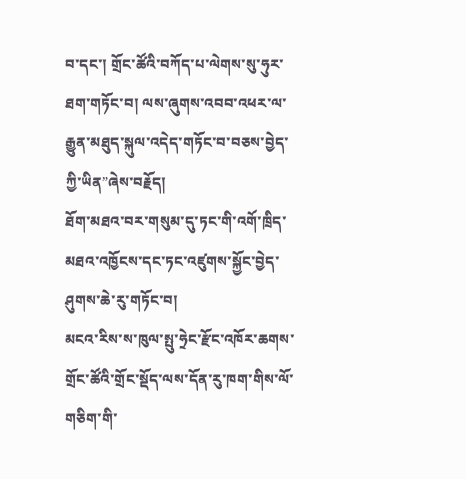བ་དང་། གྲོང་ཚོའི་བཀོད་པ་ལེགས་སུ་ཧུར་ཐག་གཏོང་བ། ལས་ཞུགས་འབབ་འཕར་ལ་རྒྱུན་མཐུད་སྐུལ་འདེད་གཏོང་བ་བཅས་བྱེད་ཀྱི་ཡིན”ཞེས་བརྗོད།
ཐོག་མཐའ་བར་གསུམ་དུ་ཏང་གི་འགོ་ཁྲིད་མཐའ་འཁྱོངས་དང་ཏང་འཛུགས་སྐྱོང་བྱེད་ཤུགས་ཆེ་རུ་གཏོང་བ།
མངའ་རིས་ས་ཁུལ་སྤུ་ཧྲེང་རྫོང་འཁོར་ཆགས་གྲོང་ཚོའི་གྲོང་སྡོད་ལས་དོན་རུ་ཁག་གིས་ལོ་གཅིག་གི་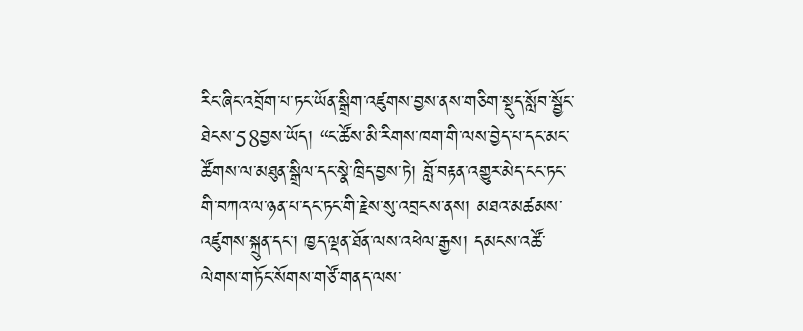རིང་ཞིང་འབྲོག་པ་ཏང་ཡོན་སྒྲིག་འཛུགས་བྱས་ནས་གཅིག་སྡུད་སློབ་སྦྱོང་ཐེངས་58བྱས་ཡོད། “ང་ཚོས་མི་རིགས་ཁག་གི་ལས་བྱེད་པ་དང་མང་ཚོགས་ལ་མཐུན་སྒྲིལ་དང་སྣེ་ཁྲིད་བྱས་ཏེ། བློ་བརྟན་འགྱུར་མེད་ངང་ཏང་གི་བཀའ་ལ་ཉན་པ་དང་ཏང་གི་རྗེས་སུ་འབྲངས་ནས། མཐའ་མཚམས་འཛུགས་སྐྲུན་དང་། ཁྱད་ལྡན་ཐོན་ལས་འཕེལ་རྒྱས། དམངས་འཚོ་ལེགས་གཏོང་སོགས་གཙོ་གནད་ལས་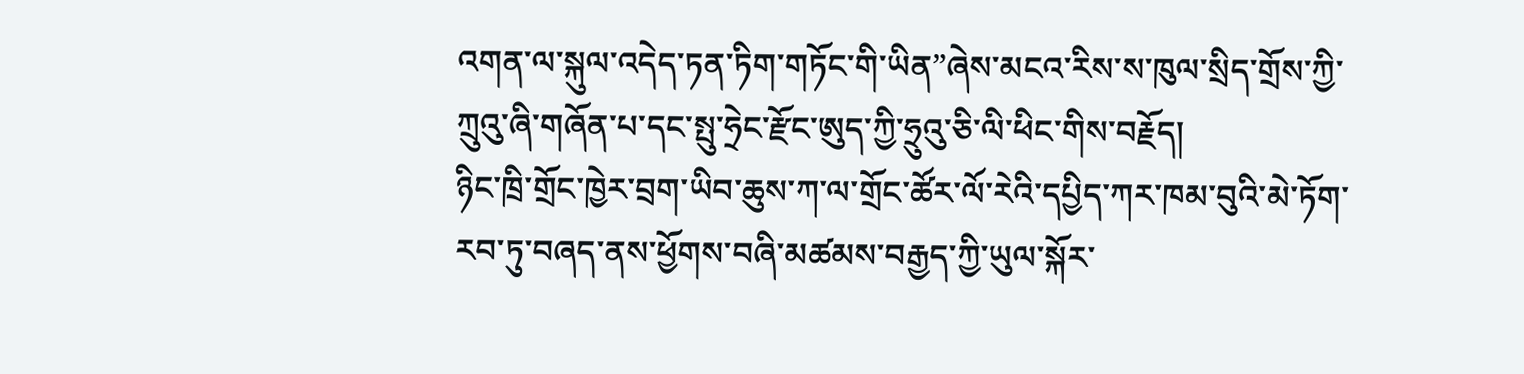འགན་ལ་སྐུལ་འདེད་ཏན་ཏིག་གཏོང་གི་ཡིན”ཞེས་མངའ་རིས་ས་ཁུལ་སྲིད་གྲོས་ཀྱི་ཀྲུའུ་ཞི་གཞོན་པ་དང་སྤུ་ཧྲེང་རྫོང་ཨུད་ཀྱི་ཧྲུའུ་ཅི་ལི་ཕིང་གིས་བརྗོད།
ཉིང་ཁྲི་གྲོང་ཁྱེར་བྲག་ཡིབ་ཆུས་ཀ་ལ་གྲོང་ཚོར་ལོ་རེའི་དཔྱིད་ཀར་ཁམ་བུའི་མེ་ཏོག་རབ་ཏུ་བཞད་ནས་ཕྱོགས་བཞི་མཚམས་བརྒྱད་ཀྱི་ཡུལ་སྐོར་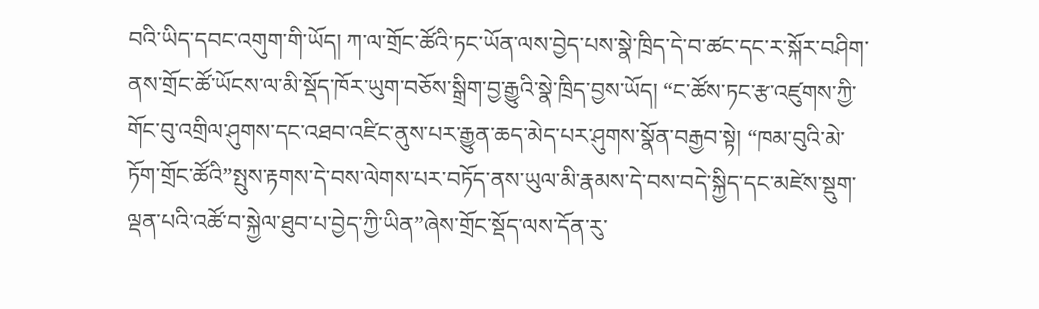བའི་ཡིད་དབང་འགུག་གི་ཡོད། ཀ་ལ་གྲོང་ཚོའི་ཏང་ཡོན་ལས་བྱེད་པས་སྣེ་ཁྲིད་དེ་བ་ཚང་དང་ར་སྐོར་བཤིག་ནས་གྲོང་ཚོ་ཡོངས་ལ་མི་སྡོད་ཁོར་ཡུག་བཅོས་སྒྲིག་བྱ་རྒྱུའི་སྣེ་ཁྲིད་བྱས་ཡོད། “ང་ཚོས་ཏང་རྩ་འཛུགས་ཀྱི་གོང་བུ་འགྲིལ་ཤུགས་དང་འཐབ་འཛིང་ནུས་པར་རྒྱུན་ཆད་མེད་པར་ཤུགས་སྣོན་བརྒྱབ་སྟེ། “ཁམ་བུའི་མེ་ཏོག་གྲོང་ཚོའི”སྤུས་རྟགས་དེ་བས་ལེགས་པར་བཏོད་ནས་ཡུལ་མི་རྣམས་དེ་བས་བདེ་སྐྱིད་དང་མཛེས་སྡུག་ལྡན་པའི་འཚོ་བ་སྐྱེལ་ཐུབ་པ་བྱེད་ཀྱི་ཡིན”ཞེས་གྲོང་སྡོད་ལས་དོན་རུ་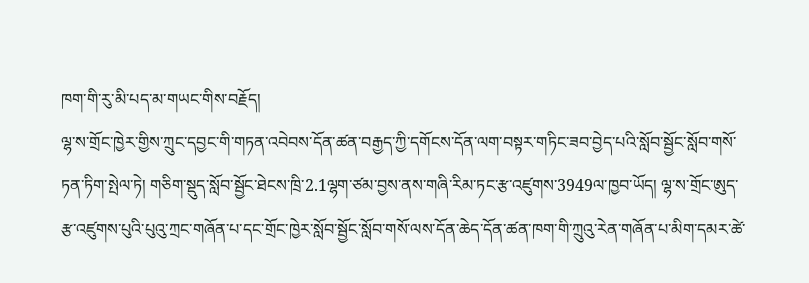ཁག་གི་རུ་མི་པད་མ་གཡང་གིས་བརྗོད།
ལྷ་ས་གྲོང་ཁྱེར་གྱིས་ཀྲུང་དབྱང་གི་གཏན་འབེབས་དོན་ཚན་བརྒྱད་ཀྱི་དགོངས་དོན་ལག་བསྟར་གཏིང་ཟབ་བྱེད་པའི་སློབ་སྦྱོང་སློབ་གསོ་ཏན་ཏིག་སྤེལ་ཏེ། གཅིག་སྡུད་སློབ་སྦྱོང་ཐེངས་ཁྲི་2.1ལྷག་ཙམ་བྱས་ནས་གཞི་རིམ་ཏང་རྩ་འཛུགས་3949ལ་ཁྱབ་ཡོད། ལྷ་ས་གྲོང་ཨུད་རྩ་འཛུགས་པུའི་པུའུ་ཀྲང་གཞོན་པ་དང་གྲོང་ཁྱེར་སློབ་སྦྱོང་སློབ་གསོ་ལས་དོན་ཆེད་དོན་ཚན་ཁག་གི་ཀྲུའུ་རེན་གཞོན་པ་མིག་དམར་ཚེ་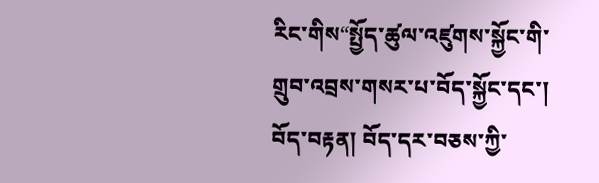རིང་གིས“སྤྱོད་ཚུལ་འཛུགས་སྐྱོང་གི་གྲུབ་འབྲས་གསར་པ་བོད་སྐྱོང་དང་། བོད་བརྟན། བོད་དར་བཅས་ཀྱི་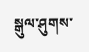སྒུལ་ཤུགས་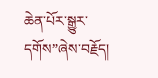ཆེན་པོར་སྒྱུར་དགོས”ཞེས་བརྗོད།